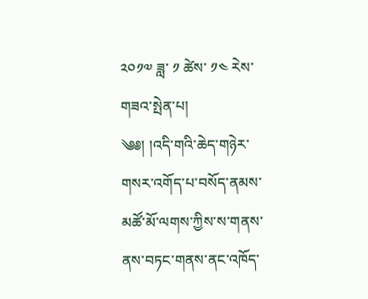༢༠༡༧ ཟླ་ ༡ ཚེས་ ༡༤ རེས་གཟའ་སྤེན་པ།
༄༅། །འདི་གའི་ཆེད་གཉེར་གསར་འགོད་པ་བསོད་ནམས་མཚོ་མོ་ལགས་ཀྱིས་ས་གནས་ནས་བཏང་གནས་ནང་འཁོད་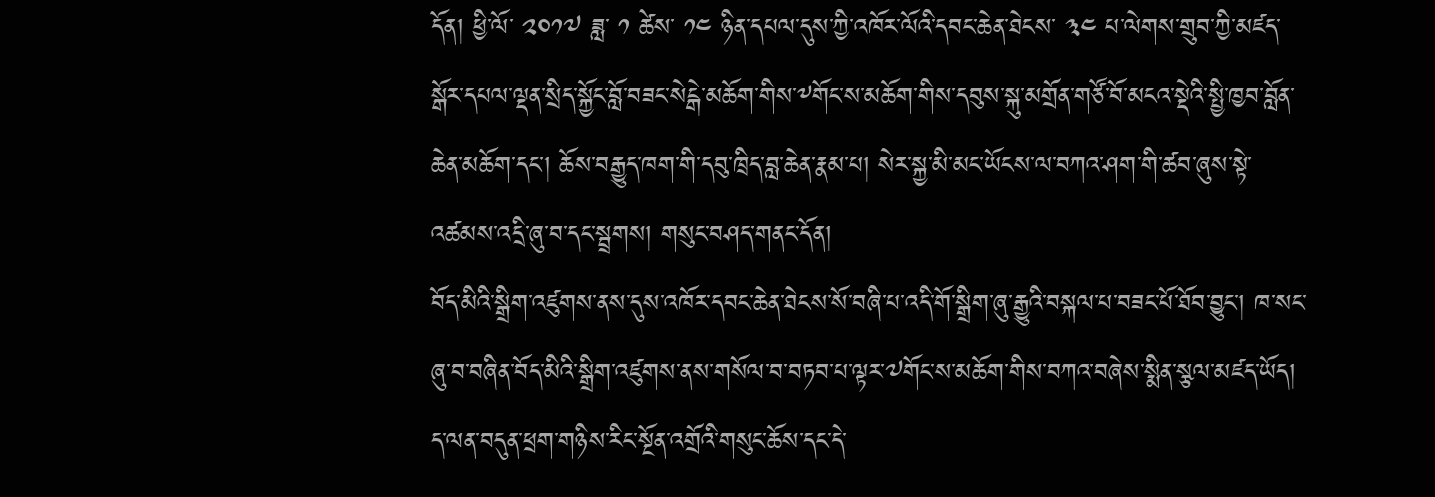དོན། ཕྱི་ལོ་ ༢༠༡༧ ཟླ་ ༡ ཚེས་ ༡༤ ཉིན་དཔལ་དུས་ཀྱི་འཁོར་ལོའི་དབང་ཆེན་ཐེངས་ ༣༤ པ་ལེགས་གྲུབ་ཀྱི་མཛད་སྒོར་དཔལ་ལྡན་སྲིད་སྐྱོང་བློ་བཟང་སེངྒེ་མཆོག་གིས་༸གོང་ས་མཆོག་གིས་དབུས་སྐུ་མགྲོན་གཙོ་བོ་མངའ་སྡེའི་སྤྱི་ཁྱབ་བློན་ཆེན་མཆོག་དང་། ཆོས་བརྒྱུད་ཁག་གི་དབུ་ཁྲིད་བླ་ཆེན་རྣམ་པ། སེར་སྐྱ་མི་མང་ཡོངས་ལ་བཀའ་ཤག་གི་ཚབ་ཞུས་སྟེ་འཚམས་འདྲི་ཞུ་བ་དང་སྦྲགས། གསུང་བཤད་གནང་དོན།
བོད་མིའི་སྒྲིག་འཛུགས་ནས་དུས་འཁོར་དབང་ཆེན་ཐེངས་སོ་བཞི་པ་འདི་གོ་སྒྲིག་ཞུ་རྒྱུའི་བསྐལ་པ་བཟང་པོ་ཐོབ་བྱུང་། ཁ་སང་ཞུ་བ་བཞིན་བོད་མིའི་སྒྲིག་འཛུགས་ནས་གསོལ་བ་བཏབ་པ་ལྟར་༧གོང་ས་མཆོག་གིས་བཀའ་བཞེས་སྨིན་སྩལ་མཛད་ཡོད། ད་ལན་བདུན་ཕྲག་གཉིས་རིང་སྔོན་འགྲོའི་གསུང་ཆོས་དང་དེ་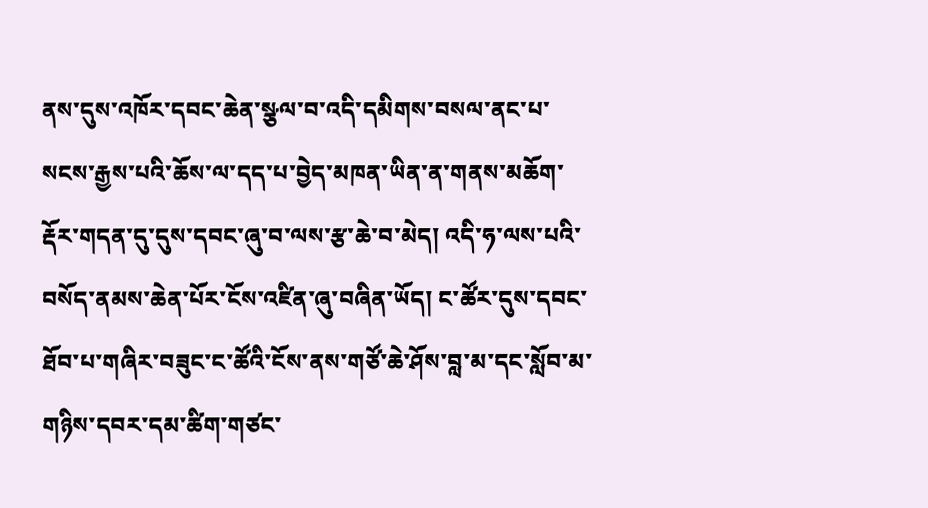ནས་དུས་འཁོར་དབང་ཆེན་སྩལ་བ་འདི་དམིགས་བསལ་ནང་པ་སངས་རྒྱས་པའི་ཆོས་ལ་དད་པ་བྱེད་མཁན་ཡིན་ན་གནས་མཆོག་རྡོར་གདན་དུ་དུས་དབང་ཞུ་བ་ལས་རྩ་ཆེ་བ་མེད། འདི་ཧ་ལས་པའི་བསོད་ནམས་ཆེན་པོར་ངོས་འཛིན་ཞུ་བཞིན་ཡོད། ང་ཚོར་དུས་དབང་ཐོབ་པ་གཞིར་བཟུང་ང་ཚོའི་ངོས་ནས་གཙོ་ཆེ་ཤོས་བླ་མ་དང་སློབ་མ་གཉིས་དབར་དམ་ཚིག་གཙང་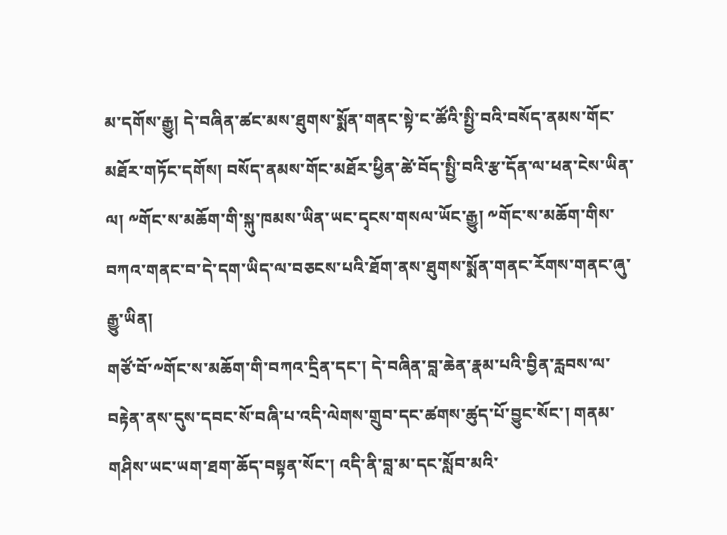མ་དགོས་རྒྱུ། དེ་བཞིན་ཚང་མས་ཐུགས་སྨོན་གནང་སྟེ་ང་ཚོའི་སྤྱི་བའི་བསོད་ནམས་གོང་མཐོར་གཏོང་དགོས། བསོད་ནམས་གོང་མཐོར་ཕྱིན་ཚེ་བོད་སྤྱི་བའི་རྩ་དོན་ལ་ཕན་ངེས་ཡིན་ལ། ༸གོང་ས་མཆོག་གི་སྐུ་ཁམས་ཡིན་ཡང་དྭངས་གསལ་ཡོང་རྒྱུ། ༸གོང་ས་མཆོག་གིས་བཀའ་གནང་བ་དེ་དག་ཡིད་ལ་བཅངས་པའི་ཐོག་ནས་ཐུགས་སྨོན་གནང་རོགས་གནང་ཞུ་རྒྱུ་ཡིན།
གཙོ་བོ་༸གོང་ས་མཆོག་གི་བཀའ་དྲིན་དང་། དེ་བཞིན་བླ་ཆེན་རྣམ་པའི་བྱིན་རླབས་ལ་བརྟེན་ནས་དུས་དབང་སོ་བཞི་པ་འདི་ལེགས་གྲུབ་དང་ཚགས་ཚུད་པོ་བྱུང་སོང་། གནམ་གཤིས་ཡང་ཡག་ཐག་ཆོད་བསྟན་སོང་། འདི་ནི་བླ་མ་དང་སློབ་མའི་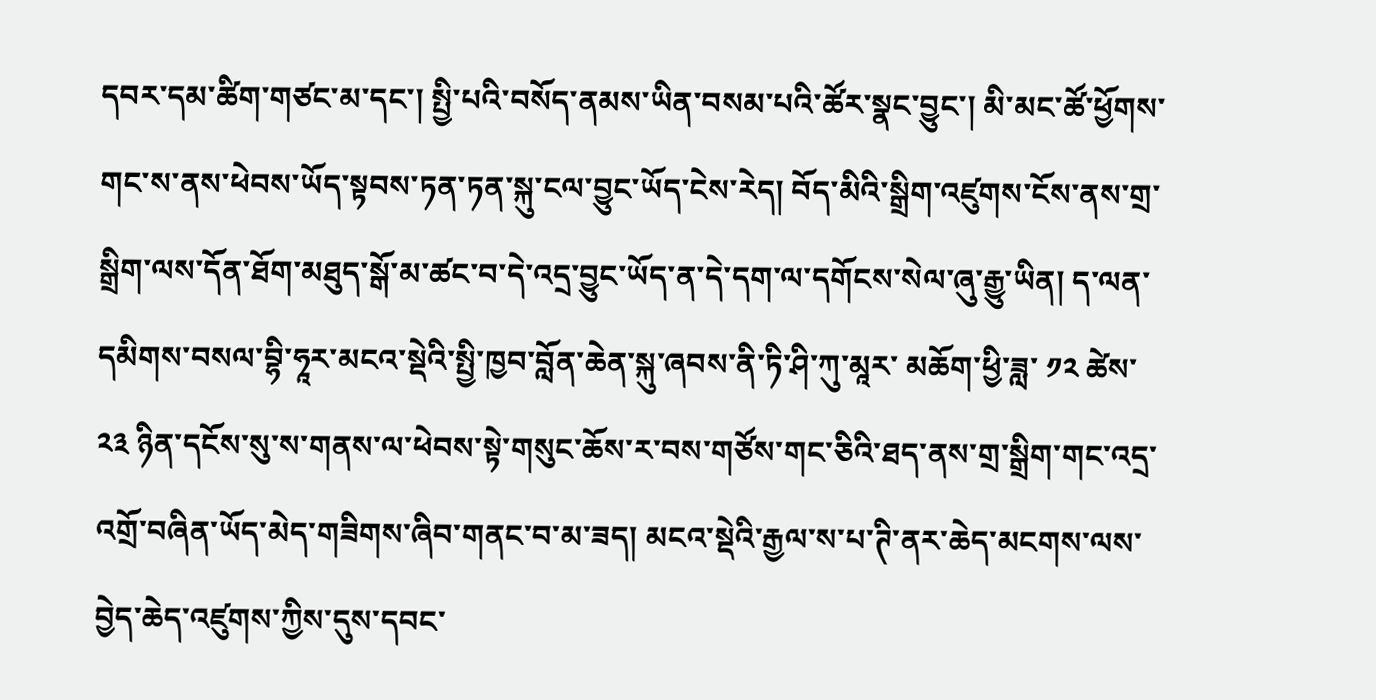དབར་དམ་ཚིག་གཙང་མ་དང་། སྤྱི་པའི་བསོད་ནམས་ཡིན་བསམ་པའི་ཚོར་སྣང་བྱུང་། མི་མང་ཚོ་ཕྱོགས་གང་ས་ནས་ཕེབས་ཡོད་སྟབས་ཏན་ཏན་སྐུ་ངལ་བྱུང་ཡོད་ངེས་རེད། བོད་མིའི་སྒྲིག་འཛུགས་ངོས་ནས་གྲ་སྒྲིག་ལས་དོན་ཐོག་མཐུད་སྒོ་མ་ཚང་བ་དེ་འདྲ་བྱུང་ཡོད་ན་དེ་དག་ལ་དགོངས་སེལ་ཞུ་རྒྱུ་ཡིན། ད་ལན་དམིགས་བསལ་བྷི་ཧཱར་མངའ་སྡེའི་སྤྱི་ཁྱབ་བློན་ཆེན་སྐུ་ཞབས་ནི་ཏི་ཤི་ཀུ་མཱར་ མཆོག་ཕྱི་ཟླ་ ༡༢ ཚེས་ ༢༣ ཉིན་དངོས་སུ་ས་གནས་ལ་ཕེབས་སྟེ་གསུང་ཆོས་ར་བས་གཙོས་གང་ཅིའི་ཐད་ནས་གྲ་སྒྲིག་གང་འདྲ་འགྲོ་བཞིན་ཡོད་མེད་གཟིགས་ཞིབ་གནང་བ་མ་ཟད། མངའ་སྡེའི་རྒྱལ་ས་པ་ཊི་ནར་ཆེད་མངགས་ལས་བྱེད་ཆེད་འཛུགས་ཀྱིས་དུས་དབང་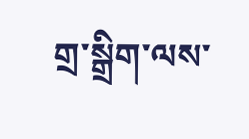གྲ་སྒྲིག་ལས་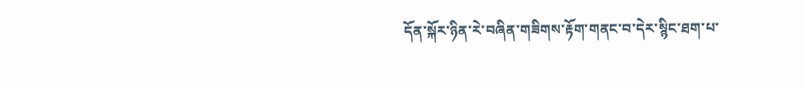དོན་སྐོར་ཉིན་རེ་བཞིན་གཟིགས་རྟོག་གནང་བ་དེར་སྙིང་ཐག་པ་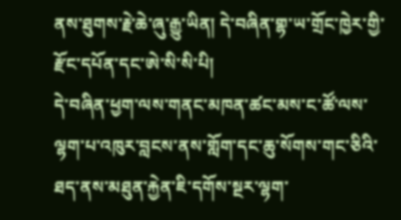ནས་ཐུགས་རྗེ་ཆེ་ཞུ་རྒྱུ་ཡིན། དེ་བཞིན་གྷ་ཡ་གྲོང་ཁྱེར་གྱི་རྫོང་དཔོན་དང་ཨེ་སི་སི་པི།
དེ་བཞིན་ཕྱག་ལས་གནང་མཁན་ཚང་མས་ང་ཚོ་ལས་ལྷག་པ་འཁུར་བླངས་ནས་གློག་དང་ཆུ་སོགས་གང་ཅིའི་ཐད་ནས་མཐུན་རྐྱེན་ཇི་དགོས་སྔར་ལྷག་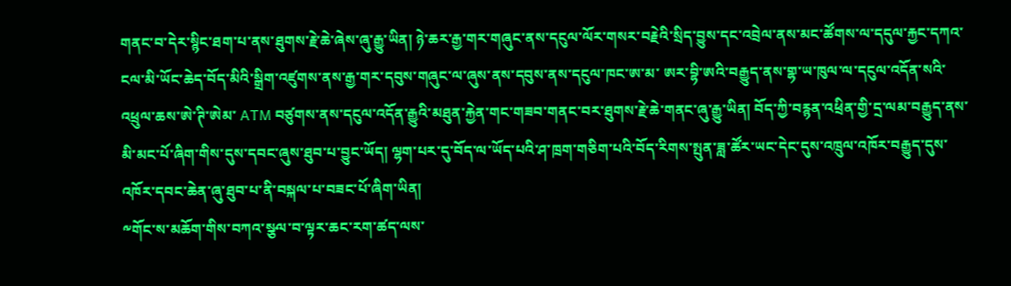གནང་བ་དེར་སྙིང་ཐག་པ་ནས་ཐུགས་རྗེ་ཆེ་ཞེས་ཞུ་རྒྱུ་ཡིན། ཉེ་ཆར་རྒྱ་གར་གཞུང་ནས་དངུལ་ལོར་གསར་བརྗེའི་སྲིད་བྱུས་དང་འབྲེལ་ནས་མང་ཚོགས་ལ་དདུལ་རྐྱང་དཀའ་ངལ་མི་ཡོང་ཆེད་བོད་མིའི་སྒྲིག་འཛུགས་ནས་རྒྱ་གར་དབུས་གཞུང་ལ་ཞུས་ནས་དབུས་ནས་དངུལ་ཁང་ཨ་མ་ ཨར་བྷི་ཨའི་བརྒྱུད་ནས་གྷ་ཡ་ཁུལ་ལ་དངུལ་འདོན་སའི་འཕྲུལ་ཆས་ཨེ་ཊི་ཨེམ་ ATM བཙུགས་ནས་དངུལ་འདོན་རྒྱུའི་མཐུན་རྐྱེན་གང་གཟབ་གནང་བར་ཐུགས་རྗེ་ཆེ་གནང་ཞུ་རྒྱུ་ཡིན། བོད་ཀྱི་བརྙན་འཕྲིན་གྱི་དྲ་ལམ་བརྒྱུད་ནས་མི་མང་པོ་ཞིག་གིས་དུས་དབང་ཞུས་ཐུབ་པ་བྱུང་ཡོད། ལྷག་པར་དུ་བོད་ལ་ཡོད་པའི་ཤ་ཁྲག་གཅིག་པའི་བོད་རིགས་སྤུན་ཟླ་ཚོར་ཡང་དེང་དུས་འཁྲུལ་འཁོར་བརྒྱུད་དུས་འཁོར་དབང་ཆེན་ཞུ་ཐུབ་པ་ནི་བསྐལ་པ་བཟང་པོ་ཞིག་ཡིན།
༸གོང་ས་མཆོག་གིས་བཀའ་སྩལ་བ་ལྟར་ཆང་རག་ཚད་ལས་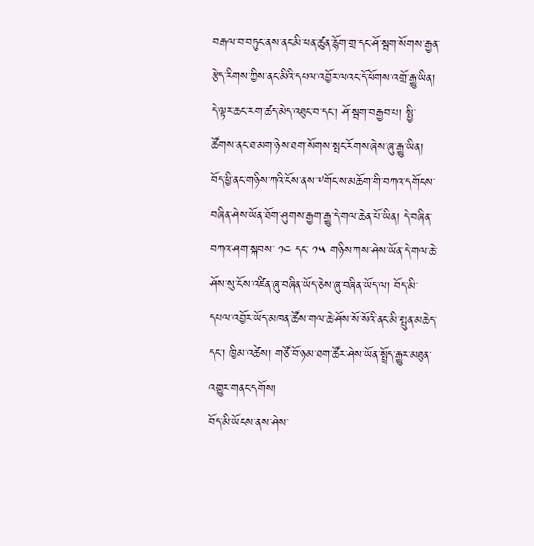བརྒལ་བ་བཏུང་ནས་ནང་མི་ཕན་ཚུན་རྙོག་གྲ་དང་ཤོ་སྦག་སོགས་རྒྱན་རྩེད་རིགས་ཀྱིས་ནང་མིའི་དཔལ་འབྱོར་ལའང་དོ་ཕོགས་འགྲོ་རྒྱུ་ཡིན། དེ་ལྟར་ཆང་རག་ཚད་མེད་འཐུང་བ་དང་། ཤོ་སྦག་བརྒྱབ་པ། སྤྱི་ཚོགས་ནང་ཐ་མག་ཉེས་ཐག་སོགས་སྤང་རོགས་ཞེས་ཞུ་རྒྱུ་ཡིན། བོད་ཕྱི་ནང་གཉིས་ཀའི་ངོས་ནས་༸གོང་ས་མཆོག་གི་བཀའ་དགོངས་བཞིན་ཤེས་ཡོན་ཐོག་ཤུགས་རྒྱག་རྒྱུ་དེ་གལ་ཆེན་པོ་ཡིན། དེ་བཞིན་བཀའ་ཤག་སྐབས་ ༡༤ དང་ ༡༥ གཉིས་ཀས་ཤེས་ཡོན་དེ་གལ་ཆེ་ཤོས་སུ་ངོས་འཛིན་ཞུ་བཞིན་ཡོད་ཅེས་ཞུ་བཞིན་ཡོད་ལ། བོད་མི་དཔལ་འབྱོར་ཡོད་མཁན་ཚོས་གལ་ཆེ་ཤོས་སོ་སོའི་ནང་མི་སྤུན་མཆེད་དང་། ཁྱིམ་འཚེས། གཙོ་བོ་ཉམ་ཐག་ཚོར་ཤེས་ཡོན་སྤྲོད་རྒྱུར་མཐུན་འགྱུར་གནང་དགོས།
བོད་མི་ཡོངས་ནས་ཤེས་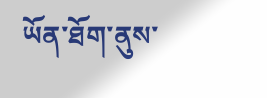ཡོན་ཐོག་ནུས་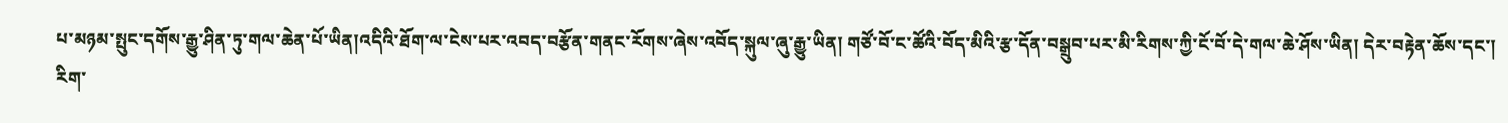པ་མཉམ་སྤུང་དགོས་རྒྱུ་ཤིན་ཏུ་གལ་ཆེན་པོ་ཡིན།འདིའི་ཐོག་ལ་ངེས་པར་འབད་བརྩོན་གནང་རོགས་ཞེས་འབོད་སྐུལ་ཞུ་རྒྱུ་ཡིན། གཙོ་བོ་ང་ཚོའི་བོད་མིའི་རྩ་དོན་བསྒྲུབ་པར་མི་རིགས་ཀྱི་ངོ་བོ་དེ་གལ་ཆེ་ཤོས་ཡིན། དེར་བརྟེན་ཆོས་དང་། རིག་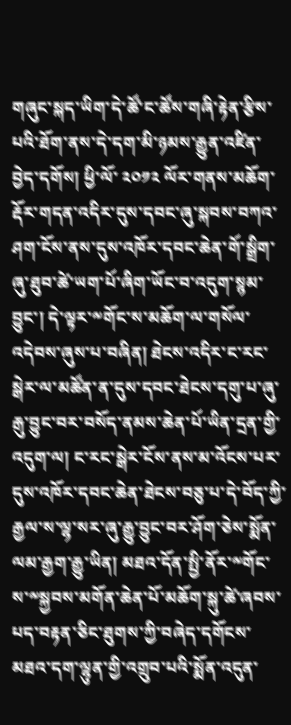གཞུང་སྐད་ཡིག་དེ་ཚོ་ང་ཚོས་གཞི་རྟེན་རྩིས་པའི་ཐོག་ནས་དེ་དག་མི་ཉམས་རྒྱུན་འཛིན་བྱེད་དགོས། ཕྱི་ལོ་ ༢༠༡༢ ལོར་གནས་མཆོག་རྡོར་གདན་འདིར་དུས་དབང་ཞུ་སྐབས་བཀའ་ཤག་ངོས་ནས་དུས་འཁོར་དབང་ཆེན་གོ་སྒྲིག་ཞུ་ཐུབ་ཚེ་ཡག་པོ་ཞིག་ཡོང་བ་འདུག་སྙམ་བྱུང་། དེ་ལྟར་༸གོང་ས་མཆོག་ལ་གསོལ་འདེབས་ཞུས་པ་བཞིན། ཐེངས་འདིར་ང་རང་སྒེར་ལ་མཚོན་ན་དུས་དབང་ཐེངས་དགུ་པ་ཞུ་རྒུ་བྱུང་བར་བསོད་ནམས་ཆེན་པོ་ཡིན་དྲན་གྱི་འདུག་ལ། ང་རང་སྒེར་ངོས་ནས་མ་འོངས་པར་དུས་འཁོར་དབང་ཆེན་ཐེངས་བཅུ་པ་དེ་བོད་ཀྱི་རྒྱལ་ས་ལྷ་སར་ཞུ་རྒྱུ་བྱུང་བར་ཤོག་ཅེས་སྨོན་ལམ་རྒྱག་རྒྱུ་ཡིན། མཐའ་དོན་སྤྱི་ནོར་༸གོང་ས་༸སྐྱབས་མགོན་ཆེན་པོ་མཆོག་སྐུ་ཚེ་ཞབས་པད་བརྟན་ཅིང་ཐུགས་ཀྱི་བཞེད་དགོངས་མཐའ་དག་ལྷུན་གྱི་འགྲུབ་པའི་སྨོན་འདུན་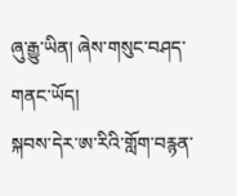ཞུ་རྒྱུ་ཡིན། ཞེས་གསུང་བཤད་གནང་ཡོད།
སྐབས་དེར་ཨ་རིའི་གློག་བརྙན་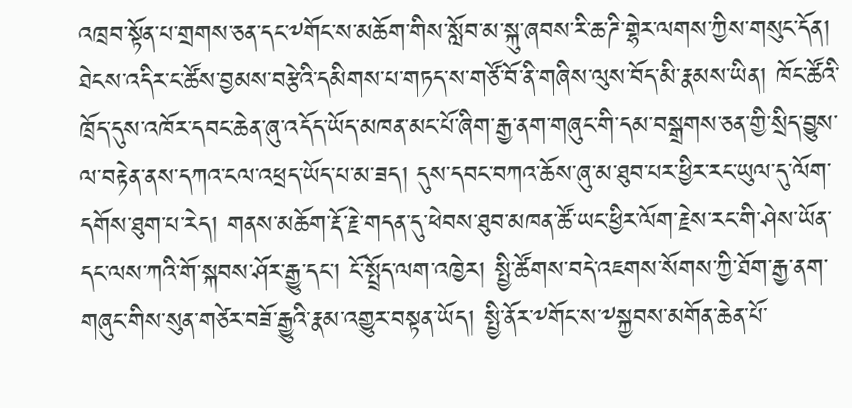འཁྲབ་སྟོན་པ་གྲགས་ཅན་དང་༸གོང་ས་མཆོག་གིས་སློབ་མ་སྐུ་ཞབས་རི་ཆ་ཌི་གྷེར་ལགས་ཀྱིས་གསུང་དོན། ཐེངས་འདིར་ང་ཚོས་བྱམས་བརྩེའི་དམིགས་པ་གཏད་ས་གཙོ་བོ་ནི་གཞིས་ལུས་བོད་མི་རྣམས་ཡིན། ཁོང་ཚོའི་ཁྲོད་དུས་འཁོར་དབང་ཆེན་ཞུ་འདོད་ཡོད་མཁན་མང་པོ་ཞིག་རྒྱ་ནག་གཞུང་གི་དམ་བསྒྲགས་ཅན་གྱི་སྲིད་བྱུས་ལ་བརྟེན་ནས་དཀའ་ངལ་འཕྲད་ཡོད་པ་མ་ཟད། དུས་དབང་བཀའ་ཆོས་ཞུ་མ་ཐུབ་པར་ཕྱིར་རང་ཡུལ་དུ་ལོག་དགོས་ཐུག་པ་རེད། གནས་མཆོག་རྡོ་རྗེ་གདན་དུ་ཕེབས་ཐུབ་མཁན་ཚོ་ཡང་ཕྱིར་ལོག་རྗེས་རང་གི་ཤེས་ཡོན་དང་ལས་ཀའི་གོ་སྐབས་ཤོར་རྒྱུ་དང་། ངོ་སྤྲོད་ལག་འཁྱེར། སྤྱི་ཚོགས་བདེ་འཇགས་སོགས་ཀྱི་ཐོག་རྒྱ་ནག་གཞུང་གིས་སུན་གཙེར་བཟོ་རྒྱུའི་རྣམ་འགྱུར་བསྟན་ཡོད། སྤྱི་ནོར་༸གོང་ས་༸སྐྱབས་མགོན་ཆེན་པོ་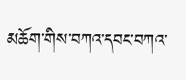མཆོག་གིས་བཀའ་དབང་བཀའ་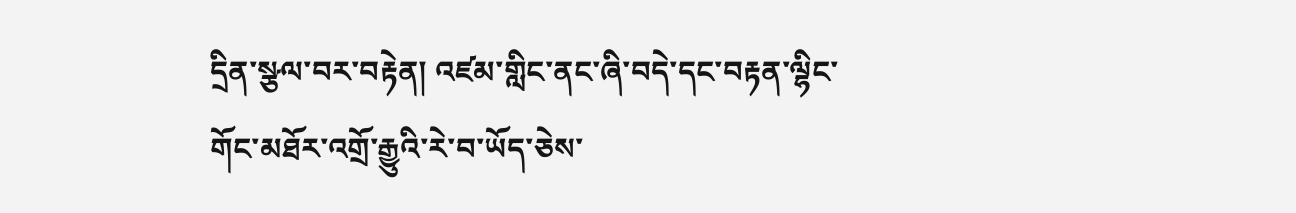དྲིན་སྩལ་བར་བརྟེན། འཛམ་གླིང་ནང་ཞི་བདེ་དང་བརྟན་ལྷིང་གོང་མཐོར་འགྲོ་རྒྱུའི་རེ་བ་ཡོད་ཅེས་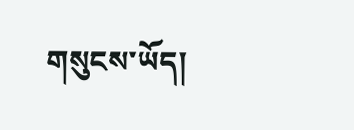གསུངས་ཡོད།